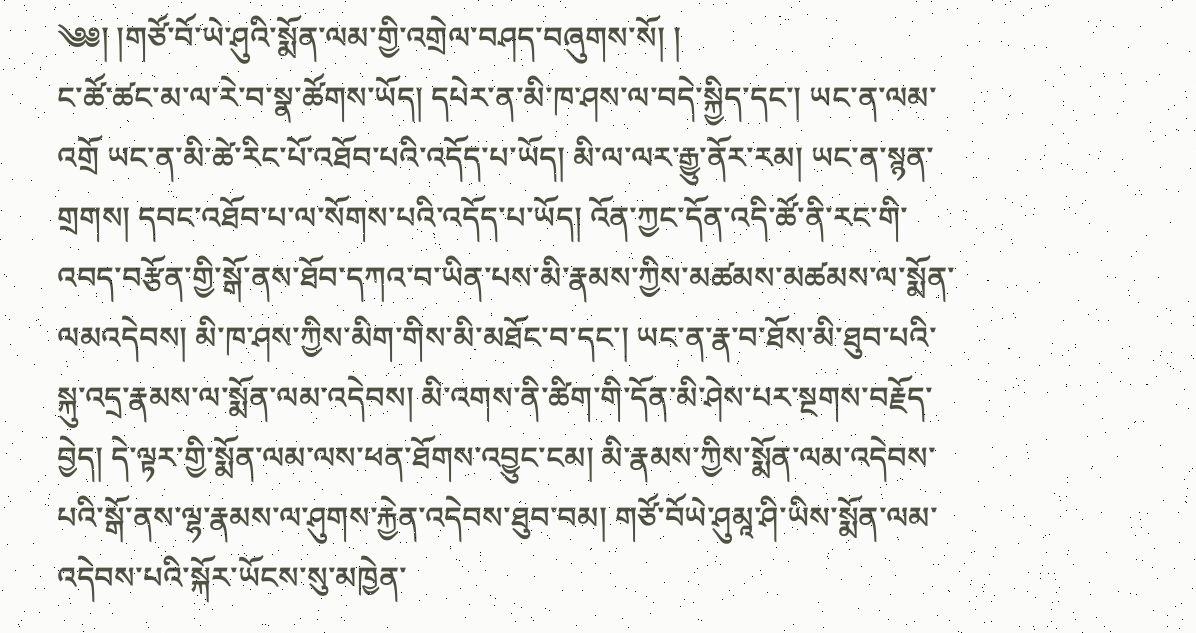༄༅། །གཙོ་བོ་ཡེ་ཤུའི་སྨོན་ལམ་གྱི་འགྲེལ་བཤད་བཞུགས་སོ། །
ང་ཚོ་ཚང་མ་ལ་རེ་བ་སྣ་ཚོགས་ཡོད། དཔེར་ན་མི་ཁ་ཤས་ལ་བདེ་སྐྱིད་དང་། ཡང་ན་ལམ་འགྲོ ཡང་ན་མི་ཚེ་རིང་པོ་འཐོབ་པའི་འདོད་པ་ཡོད། མི་ལ་ལར་རྒྱུ་ནོར་རམ། ཡང་ན་སྙན་གྲགས། དབང་འཐོབ་པ་ལ་སོགས་པའི་འདོད་པ་ཡོད། འོན་ཀྱང་དོན་འདི་ཚོ་ནི་རང་གི་འབད་བརྩོན་གྱི་སྒོ་ནས་ཐོབ་དཀའ་བ་ཡིན་པས་མི་རྣམས་ཀྱིས་མཚམས་མཚམས་ལ་སྨོན་ལམའདེབས། མི་ཁ་ཤས་ཀྱིས་མིག་གིས་མི་མཐོང་བ་དང་། ཡང་ན་རྣ་བ་ཐོས་མི་ཐུབ་པའི་སྐུ་འདྲ་རྣམས་ལ་སྨོན་ལམ་འདེབས། མི་འགས་ནི་ཚིག་གི་དོན་མི་ཤེས་པར་སྔགས་བརྗོད་བྱེད། དེ་ལྟར་གྱི་སྨོན་ལམ་ལས་ཕན་ཐོགས་འབྱུང་ངམ། མི་རྣམས་ཀྱིས་སྨོན་ལམ་འདེབས་པའི་སྒོ་ནས་ལྷ་རྣམས་ལ་ཤུགས་རྐྱེན་འདེབས་ཐུབ་བམ། གཙོ་བོཡེ་ཤུམཱ་ཤི་ཡིས་སྨོན་ལམ་འདེབས་པའི་སྐོར་ཡོངས་སུ་མཁྱེན་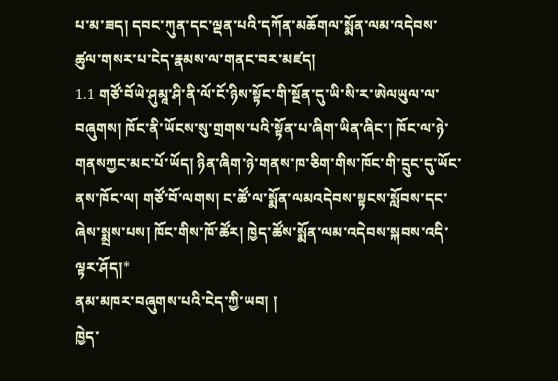པ་མ་ཟད། དབང་ཀུན་དང་ལྡན་པའི་དཀོན་མཆོགལ་སྨོན་ལམ་འདེབས་ཚུལ་གསར་པ་ངེད་རྣམས་ལ་གནང་བར་མཛད།
1.1 གཙོ་བོཡེ་ཤུམཱ་ཤི་ནི་ལོ་ངོ་ཉིས་སྟོང་གི་སྔོན་དུ་ཡི་སི་ར་ཨེལཡུལ་ལ་བཞུགས། ཁོང་ནི་ཡོངས་སུ་གྲགས་པའི་སྟོན་པ་ཞིག་ཡིན་ཞིང་། ཁོང་ལ་ཉེ་གནསཀྱང་མང་པོ་ཡོད། ཉིན་ཞིག་ཉེ་གནས་ཁ་ཅིག་གིས་ཁོང་གི་དྲུང་དུ་ཡོང་ནས་ཁོང་ལ། གཙོ་བོ་ལགས། ང་ཚོ་ལ་སྨོན་ལམའདེབས་སྟངས་སློབས་དང་ཞེས་སྨྲས་པས། ཁོང་གིས་ཁོ་ཚོར། ཁྱེད་ཚོས་སྨོན་ལམ་འདེབས་སྐབས་འདི་ལྟར་ཤོད།*
ནམ་མཁར་བཞུགས་པའི་ངེད་ཀྱི་ཡབ། །
ཁྱེད་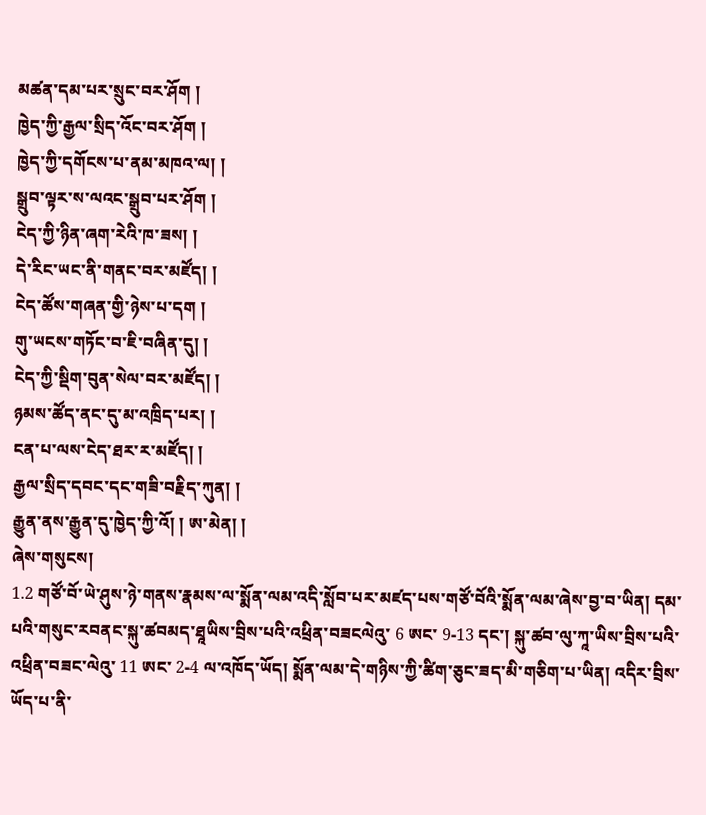མཚན་དམ་པར་སྲུང་བར་ཤོག །
ཁྱེད་ཀྱི་རྒྱལ་སྲིད་འོང་བར་ཤོག །
ཁྱེད་ཀྱི་དགོངས་པ་ནམ་མཁའ་ལ། །
སྒྲུབ་ལྟར་ས་ལའང་སྒྲུབ་པར་ཤོག །
ངེད་ཀྱི་ཉིན་ཞག་རེའི་ཁ་ཟས། །
དེ་རིང་ཡང་ནི་གནང་བར་མཛོད། །
ངེད་ཚོས་གཞན་གྱི་ཉེས་པ་དག །
གུ་ཡངས་གཏོང་བ་ཇི་བཞིན་དུ། །
ངེད་ཀྱི་སྡིག་བུན་སེལ་བར་མཛོད། །
ཉམས་ཚོད་ནང་དུ་མ་འཁྲིད་པར། །
ངན་པ་ལས་ངེད་ཐར་ར་མཛོད། །
རྒྱལ་སྲིད་དབང་དང་གཟི་བརྗིད་ཀུན། །
རྒྱུན་ནས་རྒྱུན་དུ་ཁྱེད་ཀྱི་འོ། ། ཨ་མེན། །
ཞེས་གསུངས།
1.2 གཙོ་བོ་ཡེ་ཤུས་ཉེ་གནས་རྣམས་ལ་སྨོན་ལམ་འདི་སློབ་པར་མཛད་པས་གཙོ་བོའི་སྨོན་ལམ་ཞེས་བྱ་བ་ཡིན། དམ་པའི་གསུང་རབནང་སྐུ་ཚབམད་ཐཱཡིས་བྲིས་པའི་འཕྲིན་བཟངལེའུ་ 6 ཨང་ 9-13 དང་། སྐུ་ཚབ་ལུ་ཀཱ་ཡིས་བྲིས་པའི་འཕྲིན་བཟང་ལེའུ་ 11 ཨང་ 2-4 ལ་འཁོད་ཡོད། སྨོན་ལམ་དེ་གཉིས་ཀྱི་ཚིག་ཅུང་ཟད་མི་གཅིག་པ་ཡིན། འདིར་བྲིས་ཡོད་པ་ནི་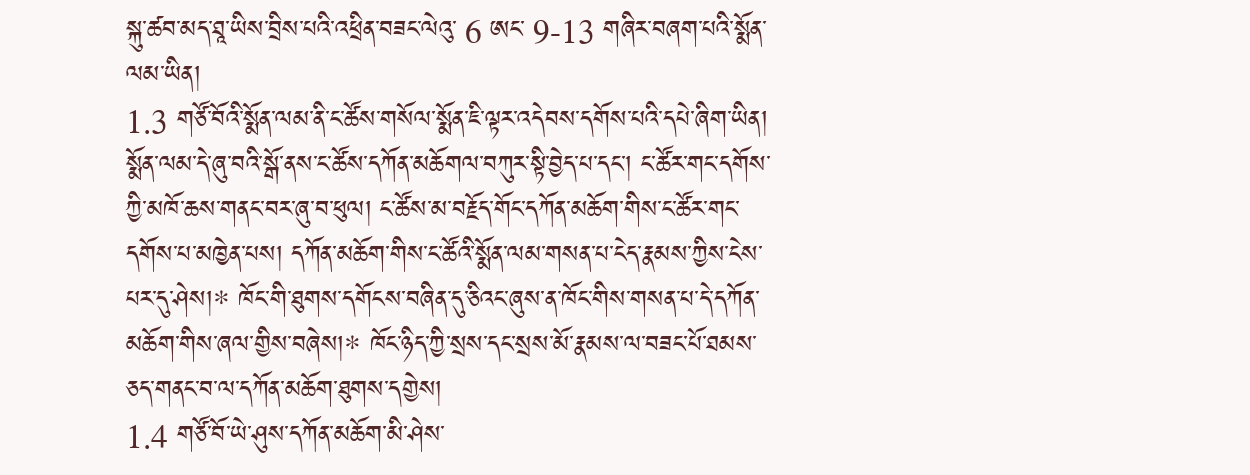སྐུ་ཚབ་མད་ཐཱ་ཡིས་བྲིས་པའི་འཕྲིན་བཟང་ལེའུ་ 6 ཨང་ 9-13 གཞིར་བཞག་པའི་སྨོན་ལམ་ཡིན།
1.3 གཙོ་བོའི་སྨོན་ལམ་ནི་ང་ཚོས་གསོལ་སྨོན་ཇི་ལྟར་འདེབས་དགོས་པའི་དཔེ་ཞིག་ཡིན། སྨོན་ལམ་དེ་ཞུ་བའི་སྒོ་ནས་ང་ཚོས་དཀོན་མཆོགལ་བཀུར་སྟི་བྱེད་པ་དང་། ང་ཚོར་གང་དགོས་ཀྱི་མཁོ་ཆས་གནང་བར་ཞུ་བ་ཕུལ། ང་ཚོས་མ་བརྗོད་གོང་དཀོན་མཆོག་གིས་ང་ཚོར་གང་དགོས་པ་མཁྱེན་པས། དཀོན་མཆོག་གིས་ང་ཚོའི་སྨོན་ལམ་གསན་པ་ངེད་རྣམས་ཀྱིས་ངེས་པར་དུ་ཤེས།* ཁོང་གི་ཐུགས་དགོངས་བཞིན་དུ་ཅིའང་ཞུས་ན་ཁོང་གིས་གསན་པ་དེ་དཀོན་མཆོག་གིས་ཞལ་གྱིས་བཞེས།* ཁོང་ཉིད་ཀྱི་སྲས་དང་སྲས་མོ་རྣམས་ལ་བཟང་པོ་ཐམས་ཅད་གནང་བ་ལ་དཀོན་མཆོག་ཐུགས་དགྱེས།
1.4 གཙོ་བོ་ཡེ་ཤུས་དཀོན་མཆོག་མི་ཤེས་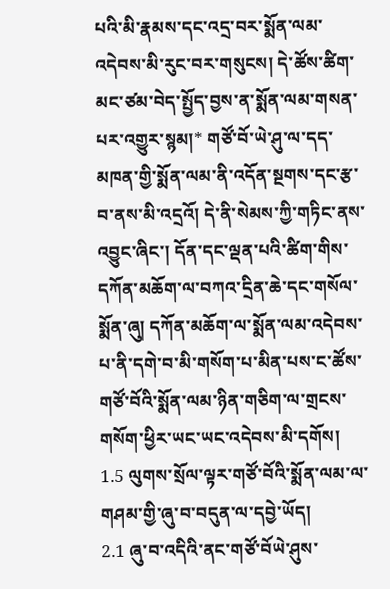པའི་མི་རྣམས་དང་འདྲ་བར་སྨོན་ལམ་འདེབས་མི་རུང་བར་གསུངས། དེ་ཚོས་ཚིག་མང་ཙམ་བེད་སྤྱོད་བྱས་ན་སྨོན་ལམ་གསན་པར་འགྱུར་སྙམ།* གཙོ་བོ་ཡེ་ཤུ་ལ་དད་མཁན་གྱི་སྨོན་ལམ་ནི་འདོན་སྔགས་དང་རྩ་བ་ནས་མི་འདྲའོ། དེ་ནི་སེམས་ཀྱི་གཏིང་ནས་འབྱུང་ཞིང་། དོན་དང་ལྡན་པའི་ཚིག་གིས་དཀོན་མཆོག་ལ་བཀའ་དྲིན་ཆེ་དང་གསོལ་སྨོན་ཞུ། དཀོན་མཆོག་ལ་སྨོན་ལམ་འདེབས་པ་ནི་དགེ་བ་མི་གསོག་པ་མིན་པས་ང་ཚོས་གཙོ་བོའི་སྨོན་ལམ་ཉིན་གཅིག་ལ་གྲངས་གསོག་ཕྱིར་ཡང་ཡང་འདེབས་མི་དགོས།
1.5 ལུགས་སྲོལ་ལྟར་གཙོ་བོའི་སྨོན་ལམ་ལ་གཤམ་གྱི་ཞུ་བ་བདུན་ལ་དབྱེ་ཡོད།
2.1 ཞུ་བ་འདིའི་ནང་གཙོ་བོཡེ་ཤུས་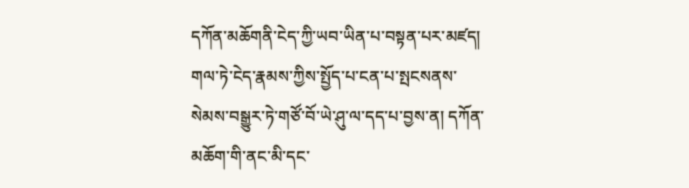དཀོན་མཆོགནི་ངེད་ཀྱི་ཡབ་ཡིན་པ་བསྟན་པར་མཛད། གལ་ཏེ་ངེད་རྣམས་ཀྱིས་སྤྱོད་པ་ངན་པ་སྤངསནས་སེམས་བསྒྱུར་ཏེ་གཙོ་བོ་ཡེ་ཤུ་ལ་དད་པ་བྱས་ན། དཀོན་མཆོག་གི་ནང་མི་དང་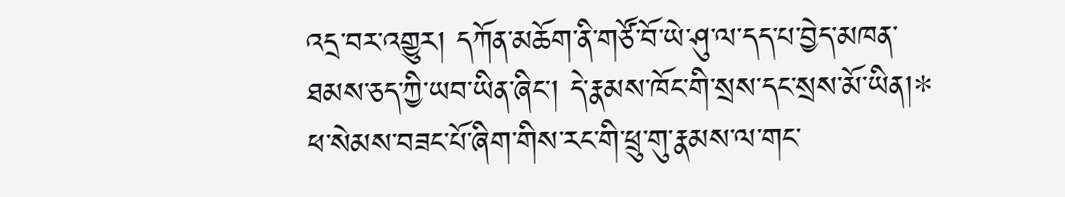འདྲ་བར་འགྱུར། དཀོན་མཆོག་ནི་གཙོ་བོ་ཡེ་ཤུ་ལ་དད་པ་བྱེད་མཁན་ཐམས་ཅད་ཀྱི་ཡབ་ཡིན་ཞིང་། དེ་རྣམས་ཁོང་གི་སྲས་དང་སྲས་མོ་ཡིན།* ཕ་སེམས་བཟང་པོ་ཞིག་གིས་རང་གི་ཕྲུ་གུ་རྣམས་ལ་གང་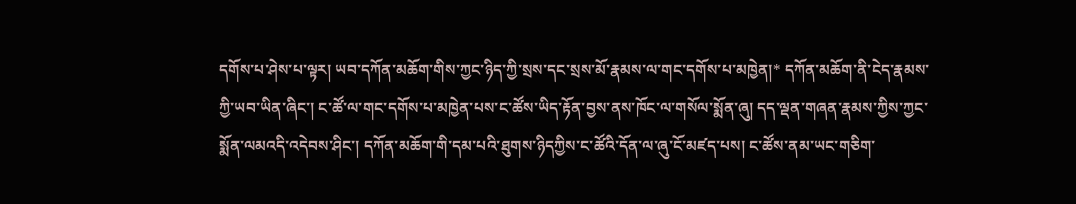དགོས་པ་ཤེས་པ་ལྟར། ཡབ་དཀོན་མཆོག་གིས་ཀྱང་ཉིད་ཀྱི་སྲས་དང་སྲས་མོ་རྣམས་ལ་གང་དགོས་པ་མཁྱེན།* དཀོན་མཆོག་ནི་ངེད་རྣམས་ཀྱི་ཡབ་ཡིན་ཞིང་། ང་ཚོ་ལ་གང་དགོས་པ་མཁྱེན་པས་ང་ཚོས་ཡིད་རྟོན་བྱས་ནས་ཁོང་ལ་གསོལ་སྨོན་ཞུ། དད་ལྡན་གཞན་རྣམས་ཀྱིས་ཀྱང་སྨོན་ལམའདི་འདེབས་ཤིང་། དཀོན་མཆོག་གི་དམ་པའི་ཐུགས་ཉིདཀྱིས་ང་ཚོའི་དོན་ལ་ཞུ་ངོ་མཛད་པས། ང་ཚོས་ནམ་ཡང་གཅིག་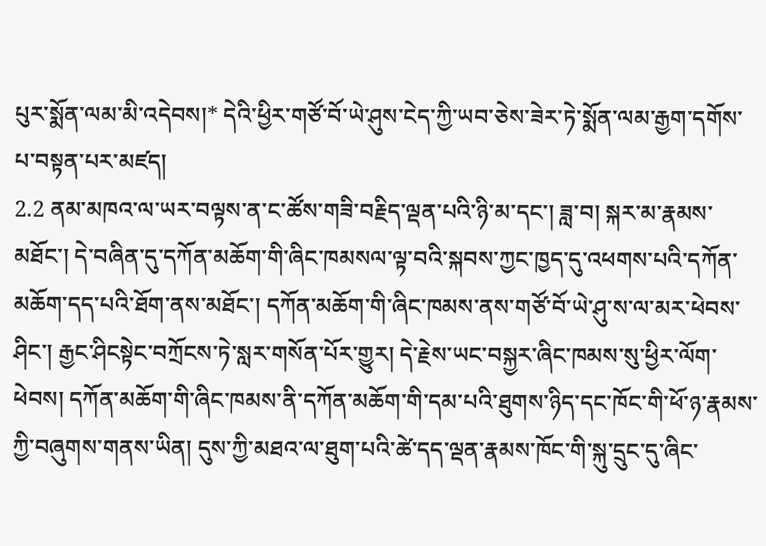པུར་སྨོན་ལམ་མི་འདེབས།* དེའི་ཕྱིར་གཙོ་བོ་ཡེ་ཤུས་ངེད་ཀྱི་ཡབ་ཅེས་ཟེར་ཏེ་སྨོན་ལམ་རྒྱག་དགོས་པ་བསྟན་པར་མཛད།
2.2 ནམ་མཁའ་ལ་ཡར་བལྟས་ན་ང་ཚོས་གཟི་བརྗིད་ལྡན་པའི་ཉི་མ་དང་། ཟླ་བ། སྐར་མ་རྣམས་མཐོང་། དེ་བཞིན་དུ་དཀོན་མཆོག་གི་ཞིང་ཁམསལ་ལྟ་བའི་སྐབས་ཀྱང་ཁྱད་དུ་འཕགས་པའི་དཀོན་མཆོག་དད་པའི་ཐོག་ནས་མཐོང་། དཀོན་མཆོག་གི་ཞིང་ཁམས་ནས་གཙོ་བོ་ཡེ་ཤུ་ས་ལ་མར་ཕེབས་ཤིང་། རྒྱང་ཤིངསྟེང་བཀྲོངས་ཏེ་སླར་གསོན་པོར་གྱུར། དེ་རྗེས་ཡང་བསྐྱར་ཞིང་ཁམས་སུ་ཕྱིར་ལོག་ཕེབས། དཀོན་མཆོག་གི་ཞིང་ཁམས་ནི་དཀོན་མཆོག་གི་དམ་པའི་ཐུགས་ཉིད་དང་ཁོང་གི་ཕོ་ཉ་རྣམས་ཀྱི་བཞུགས་གནས་ཡིན། དུས་ཀྱི་མཐའ་ལ་ཐུག་པའི་ཚེ་དད་ལྡན་རྣམས་ཁོང་གི་སྐུ་དྲུང་དུ་ཞིང་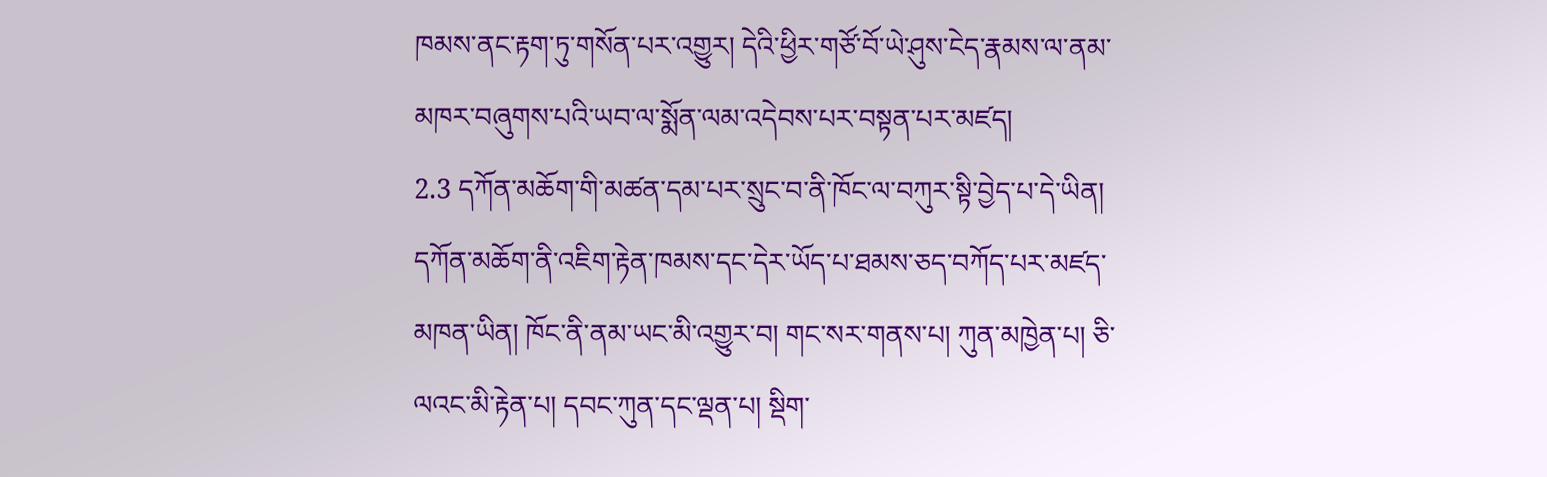ཁམས་ནང་རྟག་ཏུ་གསོན་པར་འགྱུར། དེའི་ཕྱིར་གཙོ་བོ་ཡེ་ཤུས་ངེད་རྣམས་ལ་ནམ་མཁར་བཞུགས་པའི་ཡབ་ལ་སྨོན་ལམ་འདེབས་པར་བསྟན་པར་མཛད།
2.3 དཀོན་མཆོག་གི་མཚན་དམ་པར་སྲུང་བ་ནི་ཁོང་ལ་བཀུར་སྟི་བྱེད་པ་དེ་ཡིན། དཀོན་མཆོག་ནི་འཇིག་རྟེན་ཁམས་དང་དེར་ཡོད་པ་ཐམས་ཅད་བཀོད་པར་མཛད་མཁན་ཡིན། ཁོང་ནི་ནམ་ཡང་མི་འགྱུར་བ། གང་སར་གནས་པ། ཀུན་མཁྱེན་པ། ཅི་ལའང་མི་རྟེན་པ། དབང་ཀུན་དང་ལྡན་པ། སྡིག་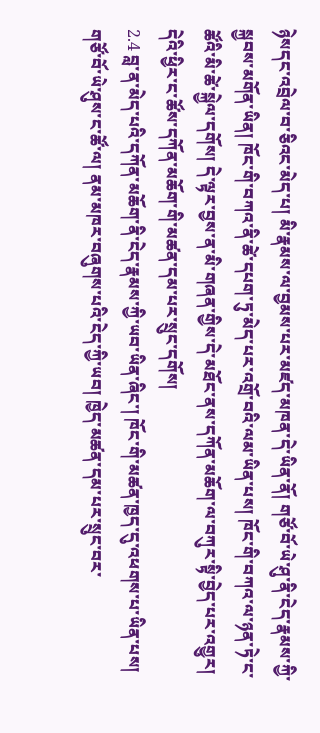ཉེསདང་འབྲེལ་བ་ཅིའང་མེད་པ། མི་རྣམས་ལ་བྱམས་པར་མཛད་མཁན་དེ་ཡིན་ནོ། གཙོ་བོ་ཡེ་ཤུ་ནི་ངེད་རྣམས་ཀྱི་སྐྱབས་མགོན་ཡིན། ཁོང་གི་བཀའ་ནི་ཚེ་དཔག་ཏུ་མེད་པར་འགྲོ་བའི་ལམ་ཡིན་པས། ཁོང་གི་བཀའ་ལ་ཉན་ཏེ་ང་ཚོའི་མི་ཚེ་སྐྱེལ་དགོས། དེ་ལྟར་བྱས་ན་མི་གཞན་གྱིས་དེ་མཐོང་ནས་དཀོན་མཆོག་ལ་བཀུར་སྟི་བྱེད་པར་འགྱུར། དེའི་ཕྱིར་ང་ཚོས་དཀོན་མཆོག་གི་མཚན་དམ་པར་སྲུང་དགོས།
2.4 བླ་ན་མེད་པའི་དཀོན་མཆོག་ནི་ངེད་རྣམས་ཀྱི་ཡབ་ཡིན་ཞིང་། ཁོང་གི་མཚན་ཁྱད་དུ་འཕགས་པ་ཡིན་པས། གཙོ་བོ་ཡེ་ཤུས་ང་ཚོ་ལ། ནམ་མཁར་བཞུགས་པའི་ངེད་ཀྱི་ཡབ། ཁྱེད་མཚན་དམ་པར་སྲུང་བར་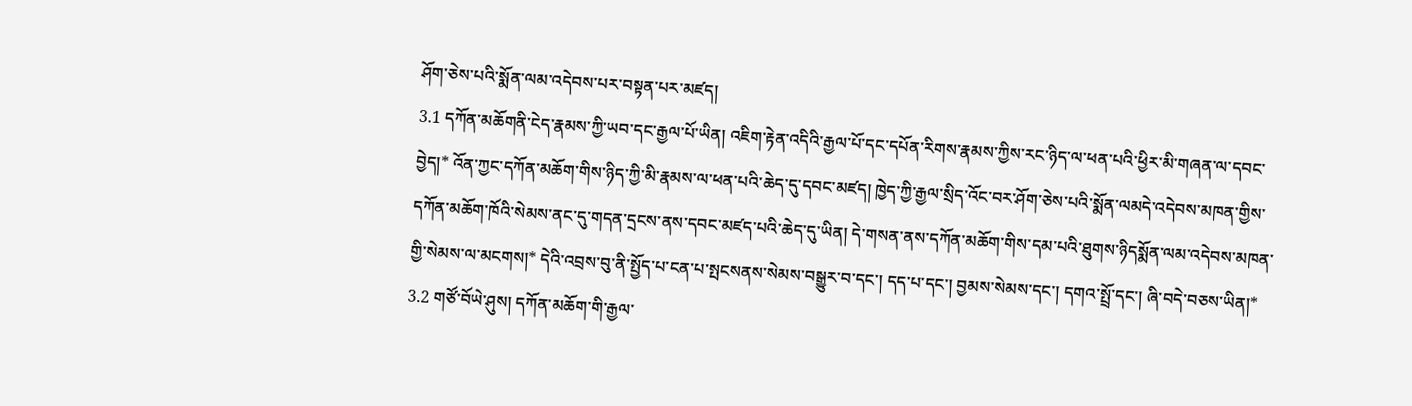ཤོག་ཅེས་པའི་སྨོན་ལམ་འདེབས་པར་བསྟན་པར་མཛད།
3.1 དཀོན་མཆོགནི་ངེད་རྣམས་ཀྱི་ཡབ་དང་རྒྱལ་པོ་ཡིན། འཇིག་རྟེན་འདིའི་རྒྱལ་པོ་དང་དཔོན་རིགས་རྣམས་ཀྱིས་རང་ཉིད་ལ་ཕན་པའི་ཕྱིར་མི་གཞན་ལ་དབང་བྱེད།* འོན་ཀྱང་དཀོན་མཆོག་གིས་ཉིད་ཀྱི་མི་རྣམས་ལ་ཕན་པའི་ཆེད་དུ་དབང་མཛད། ཁྱེད་ཀྱི་རྒྱལ་སྲིད་འོང་བར་ཤོག་ཅེས་པའི་སྨོན་ལམདེ་འདེབས་མཁན་གྱིས་དཀོན་མཆོག་ཁོའི་སེམས་ནང་དུ་གདན་དྲངས་ནས་དབང་མཛད་པའི་ཆེད་དུ་ཡིན། དེ་གསན་ནས་དཀོན་མཆོག་གིས་དམ་པའི་ཐུགས་ཉིདསྨོན་ལམ་འདེབས་མཁན་གྱི་སེམས་ལ་མངགས།* དེའི་འབྲས་བུ་ནི་སྤྱོད་པ་ངན་པ་སྤངསནས་སེམས་བསྒྱུར་བ་དང་། དད་པ་དང་། བྱམས་སེམས་དང་། དགའ་སྤྲོ་དང་། ཞི་བདེ་བཅས་ཡིན།*
3.2 གཙོ་བོཡེ་ཤུས། དཀོན་མཆོག་གི་རྒྱལ་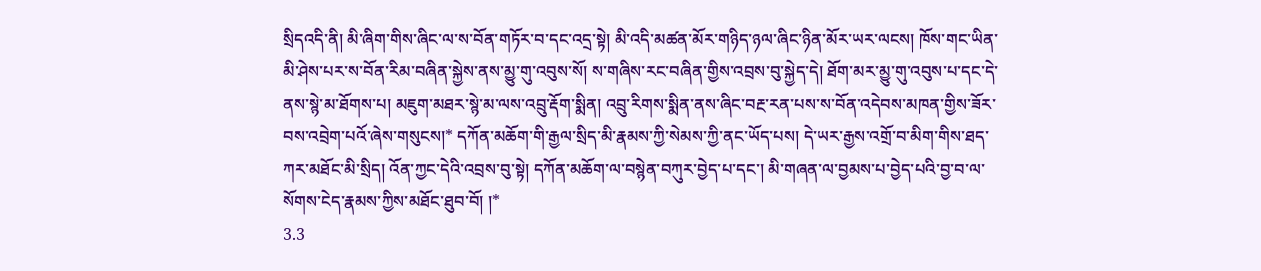སྲིདའདི་ནི། མི་ཞིག་གིས་ཞིང་ལ་ས་བོན་གཏོར་བ་དང་འདྲ་སྟེ། མི་འདི་མཚན་མོར་གཉིད་ཉལ་ཞིང་ཉིན་མོར་ཡར་ལངས། ཁོས་གང་ཡིན་མི་ཤེས་པར་ས་བོན་རིམ་བཞིན་སྐྱེས་ནས་མྱུ་གུ་འབུས་སོ། ས་གཞིས་རང་བཞིན་གྱིས་འབྲས་བུ་སྐྱེད་དེ། ཐོག་མར་མྱུ་གུ་འབུས་པ་དང་དེ་ནས་སྙེ་མ་ཐོགས་པ། མཇུག་མཐར་སྙེ་མ་ལས་འབྲུ་རྡོག་སྨིན། འབྲུ་རིགས་སྨིན་ནས་ཞིང་བརྔ་རན་པས་ས་བོན་འདེབས་མཁན་གྱིས་ཟོར་བས་འབྲེག་པའོ་ཞེས་གསུངས།* དཀོན་མཆོག་གི་རྒྱལ་སྲིད་མི་རྣམས་ཀྱི་སེམས་ཀྱི་ནང་ཡོད་པས། དེ་ཡར་རྒྱས་འགྲོ་བ་མིག་གིས་ཐད་ཀར་མཐོང་མི་སྲིད། འོན་ཀྱང་དེའི་འབྲས་བུ་སྟེ། དཀོན་མཆོག་ལ་བསྙེན་བཀུར་བྱེད་པ་དང་། མི་གཞན་ལ་བྱམས་པ་བྱེད་པའི་བྱ་བ་ལ་སོགས་ངེད་རྣམས་ཀྱིས་མཐོང་ཐུབ་བོ། །*
3.3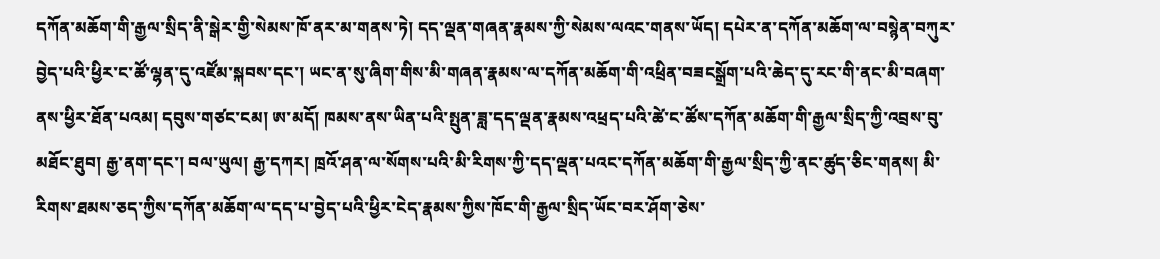དཀོན་མཆོག་གི་རྒྱལ་སྲིད་ནི་སྒེར་གྱི་སེམས་ཁོ་ནར་མ་གནས་ཏེ། དད་ལྡན་གཞན་རྣམས་ཀྱི་སེམས་ལའང་གནས་ཡོད། དཔེར་ན་དཀོན་མཆོག་ལ་བསྙེན་བཀུར་བྱེད་པའི་ཕྱིར་ང་ཚོ་ལྷན་དུ་འཛོམ་སྐབས་དང་། ཡང་ན་སུ་ཞིག་གིས་མི་གཞན་རྣམས་ལ་དཀོན་མཆོག་གི་འཕྲིན་བཟངསྒྲོག་པའི་ཆེད་དུ་རང་གི་ནང་མི་བཞག་ནས་ཕྱིར་ཐོན་པའམ། དབུས་གཙང་ངམ། ཨ་མདོ། ཁམས་ནས་ཡིན་པའི་སྤུན་ཟླ་དད་ལྡན་རྣམས་འཕྲད་པའི་ཚེ་ང་ཚོས་དཀོན་མཆོག་གི་རྒྱལ་སྲིད་ཀྱི་འབྲས་བུ་མཐོང་ཐུབ། རྒྱ་ནག་དང་། བལ་ཡུལ། རྒྱ་དཀར། ཁྲའོ་ཤན་ལ་སོགས་པའི་མི་རིགས་ཀྱི་དད་ལྡན་པའང་དཀོན་མཆོག་གི་རྒྱལ་སྲིད་ཀྱི་ནང་ཚུད་ཅིང་གནས། མི་རིགས་ཐམས་ཅད་ཀྱིས་དཀོན་མཆོག་ལ་དད་པ་བྱེད་པའི་ཕྱིར་ངེད་རྣམས་ཀྱིས་ཁོང་གི་རྒྱལ་སྲིད་ཡོང་བར་ཤོག་ཅེས་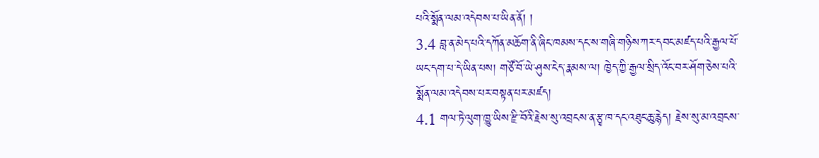པའི་སྨོན་ལམ་འདེབས་པ་ཡིན་ནོ། །
3.4 བླ་ན་མེད་པའི་དཀོན་མཆོག་ནི་ཞིང་ཁམས་དང་ས་གཞི་གཉིས་ཀར་དབང་མཛད་པའི་རྒྱལ་པོ་ཡང་དག་པ་དེ་ཡིན་པས། གཙོ་བོ་ཡེ་ཤུས་ངེད་རྣམས་ལ། ཁྱེད་ཀྱི་རྒྱལ་སྲིད་འོང་བར་ཤོག་ཅེས་པའི་སྨོན་ལམ་འདེབས་པར་བསྟན་པར་མཛད།
4.1 གལ་ཏེ་ལུག་ཁྱུ་ཡིས་རྫི་བོའི་རྗེས་སུ་འབྲངས་ན་རྩྭ་ཁ་དང་འཐུང་ཆུ་རྙེད། རྗེས་སུ་མ་འབྲངས་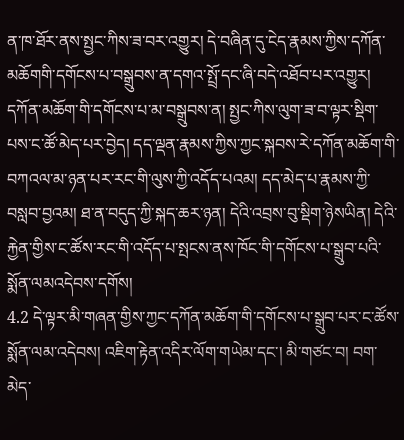ན་ཁ་ཐོར་ནས་སྤྱང་ཀིས་ཟ་བར་འགྱུར། དེ་བཞིན་དུ་ངེད་རྣམས་ཀྱིས་དཀོན་མཆོགགི་དགོངས་པ་བསྒྲུབས་ན་དགའ་སྤྲོ་དང་ཞི་བདེ་འཐོབ་པར་འགྱུར། དཀོན་མཆོག་གི་དགོངས་པ་མ་བསྒྲུབས་ན། སྤྱང་ཀིས་ལུག་ཟ་བ་ལྟར་སྡིག་པས་ང་ཚོ་མེད་པར་བྱེད། དད་ལྡན་རྣམས་ཀྱིས་ཀྱང་སྐབས་རེ་དཀོན་མཆོག་གི་བཀའལ་མ་ཉན་པར་རང་གི་ལུས་ཀྱི་འདོད་པའམ། དད་མེད་པ་རྣམས་ཀྱི་བསླབ་བྱའམ། ཐ་ན་བདུད་ཀྱི་སྐད་ཆར་ཉན། དེའི་འབྲས་བུ་སྡིག་ཉེསཡིན། དེའི་རྐྱེན་གྱིས་ང་ཚོས་རང་གི་འདོད་པ་སྤངས་ནས་ཁོང་གི་དགོངས་པ་སྒྲུབ་པའི་སྨོན་ལམའདེབས་དགོས།
4.2 དེ་ལྟར་མི་གཞན་གྱིས་ཀྱང་དཀོན་མཆོག་གི་དགོངས་པ་སྒྲུབ་པར་ང་ཚོས་སྨོན་ལམ་འདེབས། འཇིག་རྟེན་འདིར་ལོག་གཡེམ་དང་། མི་གཙང་བ། བག་མེད་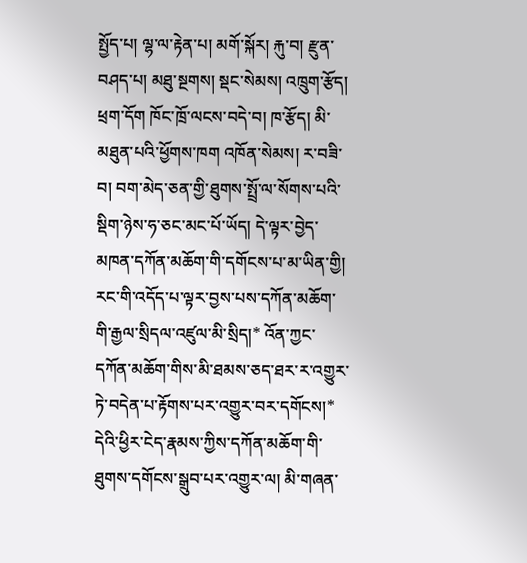སྤྱོད་པ། ལྷ་ལ་རྟེན་པ། མགོ་སྐོར། རྐུ་བ། རྫུན་བཤད་པ། མཐུ་སྔགས། སྡང་སེམས། འཁྲུག་རྩོད། ཕྲག་དོག ཁོང་ཁྲོ་ལངས་བདེ་བ། ཁ་རྩོད། མི་མཐུན་པའི་ཕྱོགས་ཁག འཁོན་སེམས། ར་བཟི་བ། བག་མེད་ཅན་གྱི་ཐུགས་སྤྲོ་ལ་སོགས་པའི་སྡིག་ཉེས་ཧ་ཅང་མང་པོ་ཡོད། དེ་ལྟར་བྱེད་མཁན་དཀོན་མཆོག་གི་དགོངས་པ་མ་ཡིན་གྱི། རང་གི་འདོད་པ་ལྟར་བྱས་པས་དཀོན་མཆོག་གི་རྒྱལ་སྲིདལ་འཛུལ་མི་སྲིད།* འོན་ཀྱང་དཀོན་མཆོག་གིས་མི་ཐམས་ཅད་ཐར་ར་འགྱུར་ཏེ་བདེན་པ་རྟོགས་པར་འགྱུར་བར་དགོངས།* དེའི་ཕྱིར་ངེད་རྣམས་ཀྱིས་དཀོན་མཆོག་གི་ཐུགས་དགོངས་སྒྲུབ་པར་འགྱུར་ལ། མི་གཞན་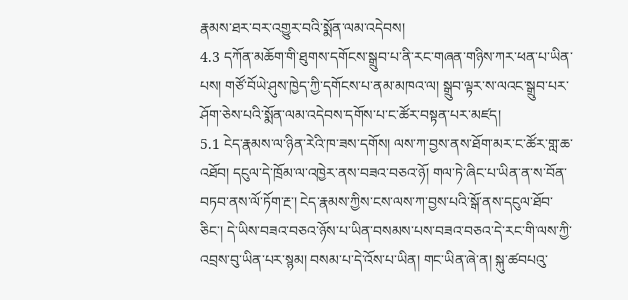རྣམས་ཐར་བར་འགྱུར་བའི་སྨོན་ལམ་འདེབས།
4.3 དཀོན་མཆོག་གི་ཐུགས་དགོངས་སྒྲུབ་པ་ནི་རང་གཞན་གཉིས་ཀར་ཕན་པ་ཡིན་པས། གཙོ་བོཡེ་ཤུས་ཁྱེད་ཀྱི་དགོངས་པ་ནམ་མཁའ་ལ། སྒྲུབ་ལྟར་ས་ལའང་སྒྲུབ་པར་ཤོག་ཅེས་པའི་སྨོན་ལམ་འདེབས་དགོས་པ་ང་ཚོར་བསྟན་པར་མཛད།
5.1 ངེད་རྣམས་ལ་ཉིན་རེའི་ཁ་ཟས་དགོས། ལས་ཀ་བྱས་ནས་ཐོག་མར་ང་ཚོར་གླ་ཆ་འཐོབ། དངུལ་དེ་ཁྲོམ་ལ་འཁྱེར་ནས་བཟའ་བཅའ་ཉོ། གལ་ཏེ་ཞིང་པ་ཡིན་ན་ས་བོན་བཏབ་ནས་ལོ་ཏོག་རྔ་། ངེད་རྣམས་ཀྱིས་ངས་ལས་ཀ་བྱས་པའི་སྒོ་ནས་དངུལ་ཐོབ་ཅིང་། དེ་ཡིས་བཟའ་བཅའ་ཉོས་པ་ཡིན་བསམས་པས་བཟའ་བཅའ་དེ་རང་གི་ལས་ཀྱི་འབྲས་བུ་ཡིན་པར་སྙམ། བསམ་པ་དེ་འོས་པ་ཡིན། གང་ཡིན་ཞེ་ན། སྐུ་ཚབཔའུ་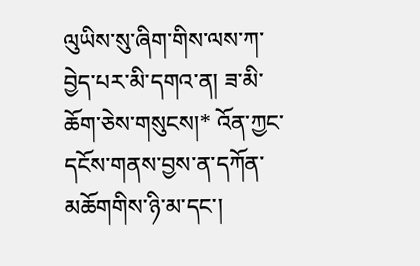ལུཡིས་སུ་ཞིག་གིས་ལས་ཀ་བྱེད་པར་མི་དགའ་ན། ཟ་མི་ཆོག་ཅེས་གསུངས།* འོན་ཀྱང་དངོས་གནས་བྱས་ན་དཀོན་མཆོགགིས་ཉི་མ་དང་།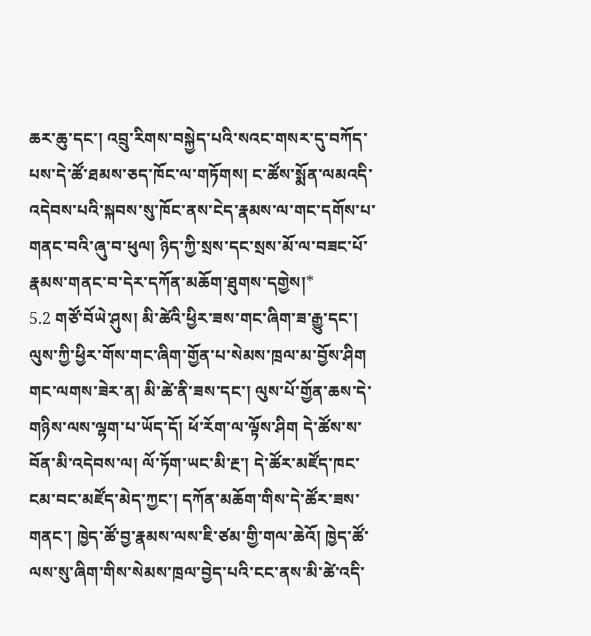ཆར་ཆུ་དང་། འབྲུ་རིགས་བསྐྱེད་པའི་སའང་གསར་དུ་བཀོད་པས་དེ་ཚོ་ཐམས་ཅད་ཁོང་ལ་གཏོགས། ང་ཚོས་སྨོན་ལམའདི་འདེབས་པའི་སྐབས་སུ་ཁོང་ནས་ངེད་རྣམས་ལ་གང་དགོས་པ་གནང་བའི་ཞུ་བ་ཕུལ། ཉིད་ཀྱི་སྲས་དང་སྲས་མོ་ལ་བཟང་པོ་རྣམས་གནང་བ་དེར་དཀོན་མཆོག་ཐུགས་དགྱེས།*
5.2 གཙོ་བོཡེ་ཤུས། མི་ཚེའི་ཕྱིར་ཟས་གང་ཞིག་ཟ་རྒྱུ་དང་། ལུས་ཀྱི་ཕྱིར་གོས་གང་ཞིག་གྱོན་པ་སེམས་ཁྲལ་མ་བྱོས་ཤིག གང་ལགས་ཟེར་ན། མི་ཚེ་ནི་ཟས་དང་། ལུས་པོ་གྱོན་ཆས་དེ་གཉིས་ལས་ལྷག་པ་ཡོད་དོ། ཕོ་རོག་ལ་ལྟོས་ཤིག དེ་ཚོས་ས་བོན་མི་འདེབས་ལ། ལོ་ཏོག་ཡང་མི་རྔ་། དེ་ཚོར་མཛོད་ཁང་ངམ་བང་མཛོད་མེད་ཀྱང་། དཀོན་མཆོག་གིས་དེ་ཚོར་ཟས་གནང་། ཁྱེད་ཚོ་བྱ་རྣམས་ལས་ཇི་ཙམ་གྱི་གལ་ཆེའོ། ཁྱེད་ཚོ་ལས་སུ་ཞིག་གིས་སེམས་ཁྲལ་བྱེད་པའི་ངང་ནས་མི་ཚེ་འདི་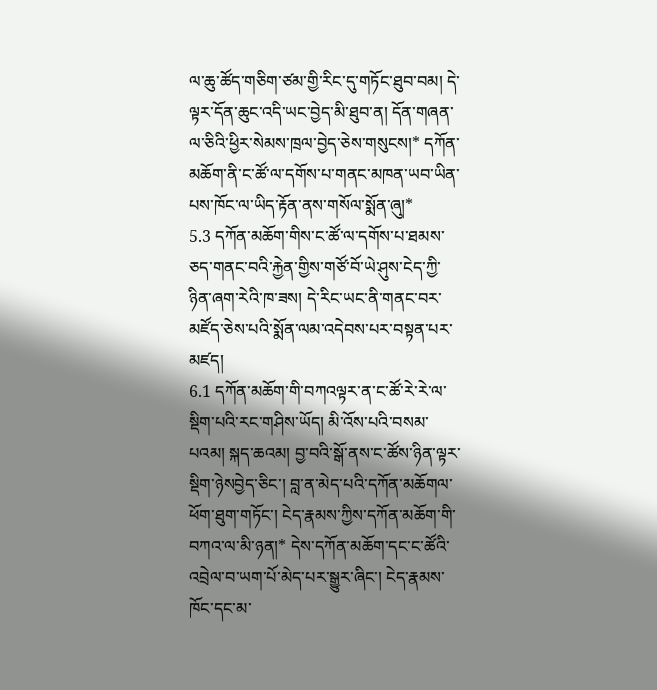ལ་ཆུ་ཚོད་གཅིག་ཙམ་གྱི་རིང་དུ་གཏོང་ཐུབ་བམ། དེ་ལྟར་དོན་ཆུང་འདི་ཡང་བྱེད་མི་ཐུབ་ན། དོན་གཞན་ལ་ཅིའི་ཕྱིར་སེམས་ཁྲལ་བྱེད་ཅེས་གསུངས།* དཀོན་མཆོག་ནི་ང་ཚོ་ལ་དགོས་པ་གནང་མཁན་ཡབ་ཡིན་པས་ཁོང་ལ་ཡིད་རྟོན་ནས་གསོལ་སྨོན་ཞུ།*
5.3 དཀོན་མཆོག་གིས་ང་ཚོ་ལ་དགོས་པ་ཐམས་ཅད་གནང་བའི་རྐྱེན་གྱིས་གཙོ་བོ་ཡེ་ཤུས་ངེད་ཀྱི་ཉིན་ཞག་རེའི་ཁ་ཟས། དེ་རིང་ཡང་ནི་གནང་བར་མཛོད་ཅེས་པའི་སྨོན་ལམ་འདེབས་པར་བསྟན་པར་མཛད།
6.1 དཀོན་མཆོག་གི་བཀའལྟར་ན་ང་ཚོ་རེ་རེ་ལ་སྡིག་པའི་རང་གཤིས་ཡོད། མི་འོས་པའི་བསམ་པའམ། སྐད་ཆའམ། བྱ་བའི་སྒོ་ནས་ང་ཚོས་ཉིན་ལྟར་སྡིག་ཉེསབྱེད་ཅིང་། བླ་ན་མེད་པའི་དཀོན་མཆོགལ་ཕོག་ཐུག་གཏོང་། ངེད་རྣམས་ཀྱིས་དཀོན་མཆོག་གི་བཀའ་ལ་མི་ཉན།* དེས་དཀོན་མཆོག་དང་ང་ཚོའི་འབྲེལ་བ་ཡག་པོ་མེད་པར་སྒྱུར་ཞིང་། ངེད་རྣམས་ཁོང་དང་མ་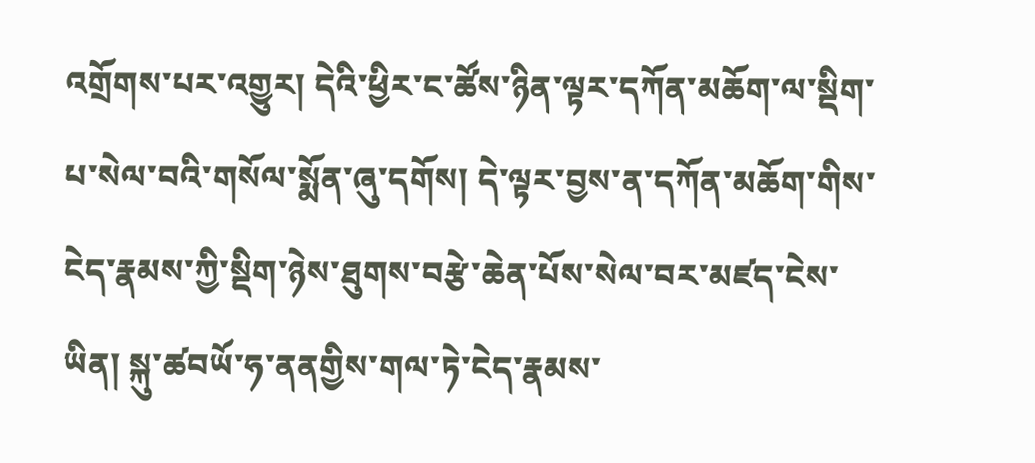འགྲོགས་པར་འགྱུར། དེའི་ཕྱིར་ང་ཚོས་ཉིན་ལྟར་དཀོན་མཆོག་ལ་སྡིག་པ་སེལ་བའི་གསོལ་སྨོན་ཞུ་དགོས། དེ་ལྟར་བྱས་ན་དཀོན་མཆོག་གིས་ངེད་རྣམས་ཀྱི་སྡིག་ཉེས་ཐུགས་བརྩེ་ཆེན་པོས་སེལ་བར་མཛད་ངེས་ཡིན། སྐུ་ཚབཡོ་ཧ་ནནགྱིས་གལ་ཏེ་ངེད་རྣམས་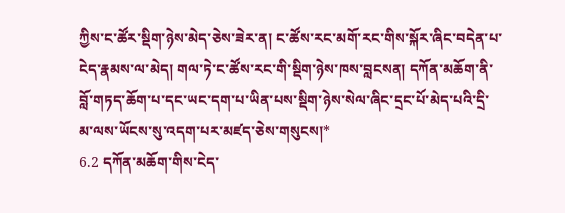ཀྱིས་ང་ཚོར་སྡིག་ཉེས་མེད་ཅེས་ཟེར་ན། ང་ཚོས་རང་མགོ་རང་གིས་སྐོར་ཞིང་བདེན་པ་ངེད་རྣམས་ལ་མེད། གལ་ཏེ་ང་ཚོས་རང་གི་སྡིག་ཉེས་ཁས་བླངསན། དཀོན་མཆོག་ནི་བློ་གཏད་ཆོག་པ་དང་ཡང་དག་པ་ཡིན་པས་སྡིག་ཉེས་སེལ་ཞིང་དྲང་པོ་མེད་པའི་དྲི་མ་ལས་ཡོངས་སུ་འདག་པར་མཛད་ཅེས་གསུངས།*
6.2 དཀོན་མཆོག་གིས་ངེད་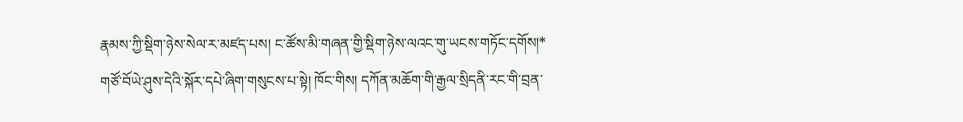རྣམས་ཀྱི་སྡིག་ཉེས་སེལ་ར་མཛད་པས། ང་ཚོས་མི་གཞན་གྱི་སྡིག་ཉེས་ལའང་གུ་ཡངས་གཏོང་དགོས།* གཙོ་བོཡེ་ཤུས་དེའི་སྐོར་དཔེ་ཞིག་གསུངས་པ་སྟེ། ཁོང་གིས། དཀོན་མཆོག་གི་རྒྱལ་སྲིདནི་རང་གི་བྲན་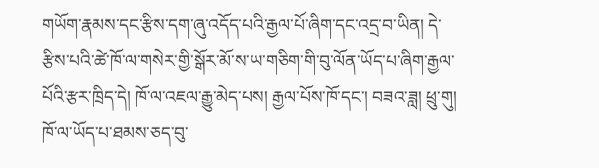གཡོག་རྣམས་དང་རྩིས་དག་ཞུ་འདོད་པའི་རྒྱལ་པོ་ཞིག་དང་འདྲ་བ་ཡིན། དེ་རྩིས་པའི་ཚེ་ཁོ་ལ་གསེར་གྱི་སྒོར་མོ་ས་ཡ་གཅིག་གི་བུ་ལོན་ཡོད་པ་ཞིག་རྒྱལ་པོའི་རྩར་ཁྲིད་དེ། ཁོ་ལ་འཇལ་རྒྱུ་མེད་པས། རྒྱལ་པོས་ཁོ་དང་། བཟའ་ཟླ། ཕྲུ་གུ། ཁོ་ལ་ཡོད་པ་ཐམས་ཅད་བུ་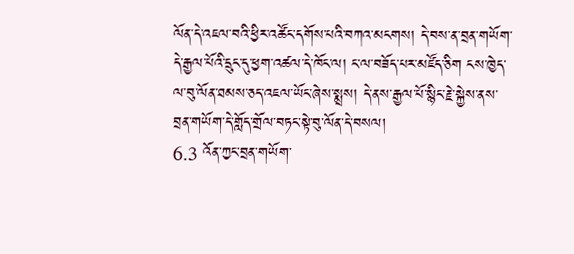ལོན་དེ་འཇལ་བའི་ཕྱིར་འཚོང་དགོས་པའི་བཀའ་མངགས། དེ་བས་ན་བྲན་གཡོག་དེ་རྒྱལ་པོའི་དྲུང་དུ་ཕྱག་འཚལ་དེ་ཁོང་ལ། ང་ལ་བཟོད་པར་མཛོད་ཅིག ངས་ཁྱེད་ལ་བུ་ལོན་ཐམས་ཅད་འཇལ་ཡོང་ཞེས་སྨྲས། དེ་ནས་རྒྱལ་པོ་སྙིང་རྗེ་སྐྱེས་ནས་བྲན་གཡོག་དེ་གློད་གྲོལ་བཏང་སྟེ་བུ་ལོན་དེ་བསལ།
6.3 འོན་ཀྱང་བྲན་གཡོག་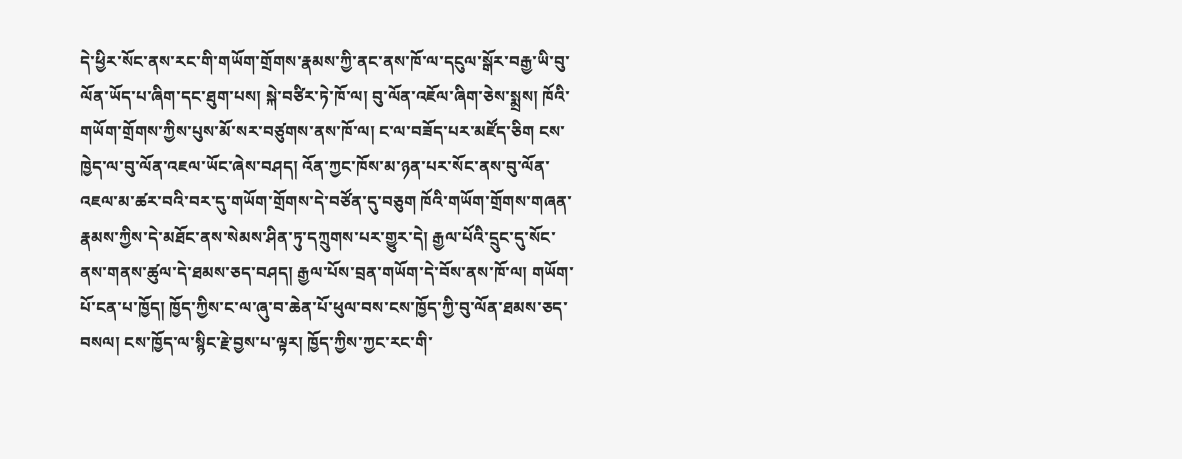དེ་ཕྱིར་སོང་ནས་རང་གི་གཡོག་གྲོགས་རྣམས་ཀྱི་ནང་ནས་ཁོ་ལ་དངུལ་སྒོར་བརྒྱ་ཡི་བུ་ལོན་ཡོད་པ་ཞིག་དང་ཐུག་པས། སྐེ་བཙིར་ཏེ་ཁོ་ལ། བུ་ལོན་འཇོལ་ཞིག་ཅེས་སྨྲས། ཁོའི་གཡོག་གྲོགས་ཀྱིས་པུས་མོ་སར་བཙུགས་ནས་ཁོ་ལ། ང་ལ་བཟོད་པར་མཛོད་ཅིག ངས་ཁྱེད་ལ་བུ་ལོན་འཇལ་ཡོང་ཞེས་བཤད། འོན་ཀྱང་ཁོས་མ་ཉན་པར་སོང་ནས་བུ་ལོན་འཇལ་མ་ཚར་བའི་བར་དུ་གཡོག་གྲོགས་དེ་བཙོན་དུ་བཅུག ཁོའི་གཡོག་གྲོགས་གཞན་རྣམས་ཀྱིས་དེ་མཐོང་ནས་སེམས་ཤིན་ཏུ་དཀྲུགས་པར་གྱུར་དེ། རྒྱལ་པོའི་དྲུང་དུ་སོང་ནས་གནས་ཚུལ་དེ་ཐམས་ཅད་བཤད། རྒྱལ་པོས་བྲན་གཡོག་དེ་བོས་ནས་ཁོ་ལ། གཡོག་པོ་ངན་པ་ཁྱོད། ཁྱོད་ཀྱིས་ང་ལ་ཞུ་བ་ཆེན་པོ་ཕུལ་བས་ངས་ཁྱོད་ཀྱི་བུ་ལོན་ཐམས་ཅད་བསལ། ངས་ཁྱོད་ལ་སྙིང་རྗེ་བྱས་པ་ལྟར། ཁྱོད་ཀྱིས་ཀྱང་རང་གི་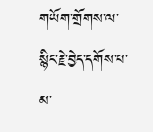གཡོག་གྲོགས་ལ་སྙིང་རྗེ་བྱེད་དགོས་པ་མ་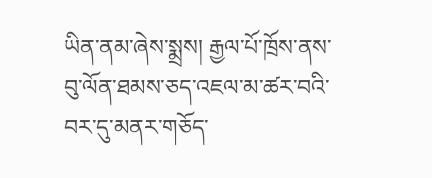ཡིན་ནམ་ཞེས་སྨྲས། རྒྱལ་པོ་ཁྲོས་ནས་བུ་ལོན་ཐམས་ཅད་འཇལ་མ་ཚར་བའི་བར་དུ་མནར་གཅོད་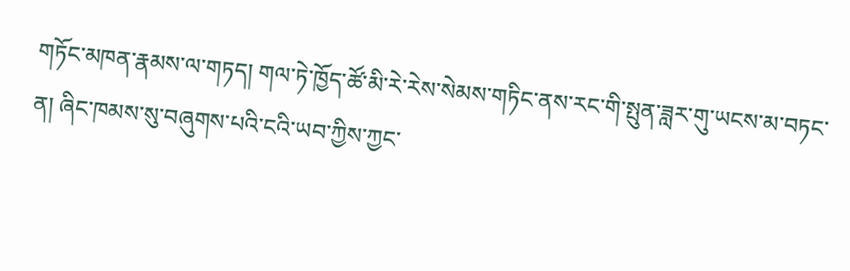གཏོང་མཁན་རྣམས་ལ་གཏད། གལ་ཏེ་ཁྱོད་ཚོ་མི་རེ་རེས་སེམས་གཏིང་ནས་རང་གི་སྤུན་ཟླར་གུ་ཡངས་མ་བཏང་ན། ཞིང་ཁམས་སུ་བཞུགས་པའི་ངའི་ཡབ་ཀྱིས་ཀྱང་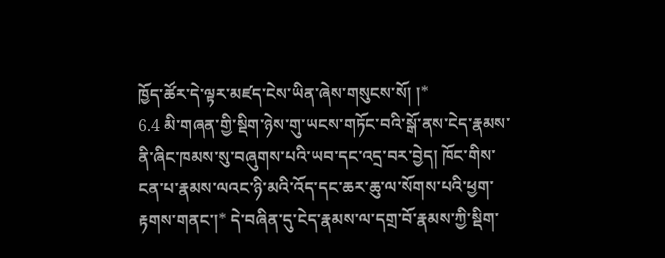ཁྱོད་ཚོར་དེ་ལྟར་མཛད་ངེས་ཡིན་ཞེས་གསུངས་སོ། །*
6.4 མི་གཞན་གྱི་སྡིག་ཉེས་གུ་ཡངས་གཏོང་བའི་སྒོ་ནས་ངེད་རྣམས་ནི་ཞིང་ཁམས་སུ་བཞུགས་པའི་ཡབ་དང་འདྲ་བར་བྱེད། ཁོང་གིས་ངན་པ་རྣམས་ལའང་ཉི་མའི་འོད་དང་ཆར་ཆུ་ལ་སོགས་པའི་ཕྱག་རྟགས་གནང་།* དེ་བཞིན་དུ་ངེད་རྣམས་ལ་དགྲ་བོ་རྣམས་ཀྱི་སྡིག་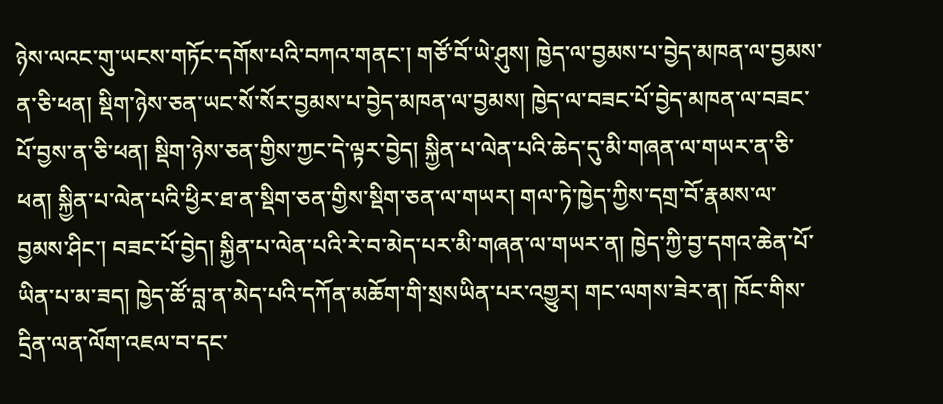ཉེས་ལའང་གུ་ཡངས་གཏོང་དགོས་པའི་བཀའ་གནང་། གཙོ་བོ་ཡེ་ཤུས། ཁྱེད་ལ་བྱམས་པ་བྱེད་མཁན་ལ་བྱམས་ན་ཅི་ཕན། སྡིག་ཉེས་ཅན་ཡང་སོ་སོར་བྱམས་པ་བྱེད་མཁན་ལ་བྱམས། ཁྱེད་ལ་བཟང་པོ་བྱེད་མཁན་ལ་བཟང་པོ་བྱས་ན་ཅི་ཕན། སྡིག་ཉེས་ཅན་གྱིས་ཀྱང་དེ་ལྟར་བྱེད། སྐྱིན་པ་ལེན་པའི་ཆེད་དུ་མི་གཞན་ལ་གཡར་ན་ཅི་ཕན། སྐྱིན་པ་ལེན་པའི་ཕྱིར་ཐ་ན་སྡིག་ཅན་གྱིས་སྡིག་ཅན་ལ་གཡར། གལ་ཏེ་ཁྱེད་ཀྱིས་དགྲ་བོ་རྣམས་ལ་བྱམས་ཤིང་། བཟང་པོ་བྱེད། སྐྱིན་པ་ལེན་པའི་རེ་བ་མེད་པར་མི་གཞན་ལ་གཡར་ན། ཁྱེད་ཀྱི་བྱ་དགའ་ཆེན་པོ་ཡིན་པ་མ་ཟད། ཁྱེད་ཚོ་བླ་ན་མེད་པའི་དཀོན་མཆོག་གི་སྲསཡིན་པར་འགྱུར། གང་ལགས་ཟེར་ན། ཁོང་གིས་དྲིན་ལན་ལོག་འཇལ་བ་དང་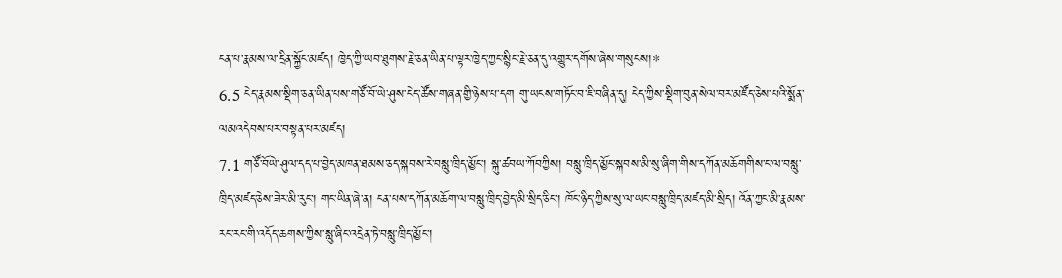ངན་པ་རྣམས་ལ་དྲིན་སྐྱོང་མཛད། ཁྱེད་ཀྱི་ཡབ་ཐུགས་རྗེ་ཅན་ཡིན་པ་ལྟར་ཁྱེད་ཀྱང་སྙིང་རྗེ་ཅན་དུ་འགྱུར་དགོས་ཞེས་གསུངས།*
6.5 ངེད་རྣམས་སྡིག་ཅན་ཡིན་པས་གཙོ་བོ་ཡེ་ཤུས་ངེད་ཚོས་གཞན་གྱི་ཉེས་པ་དག གུ་ཡངས་གཏོང་བ་ཇི་བཞིན་དུ། ངེད་ཀྱིས་སྡིག་བུན་སེལ་བར་མཛོད་ཅེས་པའི་སྨོན་ལམའདེབས་པར་བསྟན་པར་མཛད།
7.1 གཙོ་བོཡེ་ཤུལ་དད་པ་བྱེད་མཁན་ཐམས་ཅད་སྐབས་རེ་བསླུ་ཁྲིད་མྱོང་། སྐུ་ཚབཡ་ཀོབཀྱིས། བསླུ་ཁྲིད་མྱོང་སྐབས་མི་སུ་ཞིག་གིས་དཀོན་མཆོགགིས་ང་ལ་བསླུ་ཁྲིད་མཛད་ཅེས་ཟེར་མི་རུང་། གང་ཡིན་ཞེ་ན། ངན་པས་དཀོན་མཆོག་ལ་བསླུ་ཁྲིད་བྱེད་མི་སྲིད་ཅིང་། ཁོང་ཉིད་ཀྱིས་སུ་ལ་ཡང་བསླུ་ཁྲིད་མཛད་མི་སྲིད། འོན་ཀྱང་མི་རྣམས་རང་རང་གི་འདོད་ཆགས་ཀྱིས་སླུ་ཞིང་འདྲེན་ཏེ་བསླུ་ཁྲིད་མྱོང་།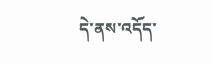དེ་ནས་འདོད་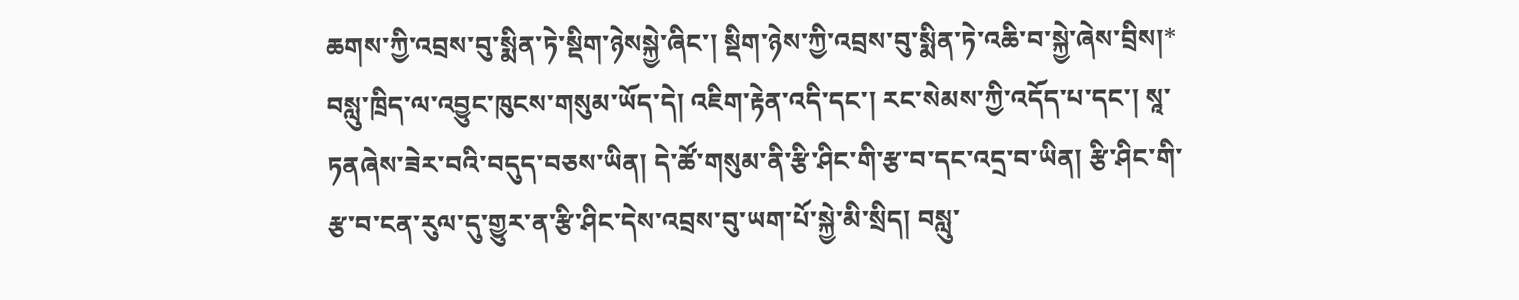ཆགས་ཀྱི་འབྲས་བུ་སྨིན་ཏེ་སྡིག་ཉེསསྐྱེ་ཞིང་། སྡིག་ཉེས་ཀྱི་འབྲས་བུ་སྨིན་ཏེ་འཆི་བ་སྐྱེ་ཞེས་བྲིས།* བསླུ་ཁྲིད་ལ་འབྱུང་ཁུངས་གསུམ་ཡོད་དེ། འཇིག་རྟེན་འདི་དང་། རང་སེམས་ཀྱི་འདོད་པ་དང་། སཱ་ཏནཞེས་ཟེར་བའི་བདུད་བཅས་ཡིན། དེ་ཚོ་གསུམ་ནི་རྩི་ཤིང་གི་རྩ་བ་དང་འདྲ་བ་ཡིན། རྩི་ཤིང་གི་རྩ་བ་ངན་རུལ་དུ་གྱུར་ན་རྩི་ཤིང་དེས་འབྲས་བུ་ཡག་པོ་སྐྱེ་མི་སྲིད། བསླུ་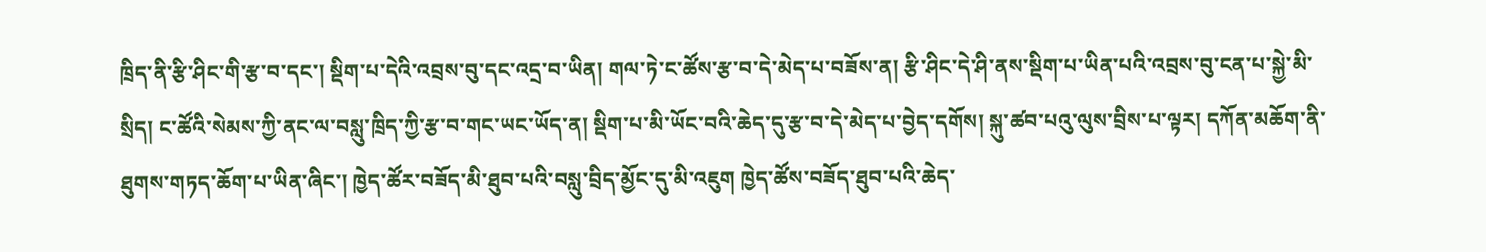ཁྲིད་ནི་རྩི་ཤིང་གི་རྩ་བ་དང་། སྡིག་པ་དེའི་འབྲས་བུ་དང་འདྲ་བ་ཡིན། གལ་ཏེ་ང་ཚོས་རྩ་བ་དེ་མེད་པ་བཟོས་ན། རྩི་ཤིང་དེ་ཤི་ནས་སྡིག་པ་ཡིན་པའི་འབྲས་བུ་ངན་པ་སྐྱེ་མི་སྲིད། ང་ཚོའི་སེམས་ཀྱི་ནང་ལ་བསླུ་ཁྲིད་ཀྱི་རྩ་བ་གང་ཡང་ཡོད་ན། སྡིག་པ་མི་ཡོང་བའི་ཆེད་དུ་རྩ་བ་དེ་མེད་པ་བྱེད་དགོས། སྐུ་ཚབ་པའུ་ལུས་བྲིས་པ་ལྟར། དཀོན་མཆོག་ནི་ཐུགས་གཏད་ཆོག་པ་ཡིན་ཞིང་། ཁྱེད་ཚོར་བཟོད་མི་ཐུབ་པའི་བསླུ་བྲིད་མྱོང་དུ་མི་འཇུག ཁྱེད་ཚོས་བཟོད་ཐུབ་པའི་ཆེད་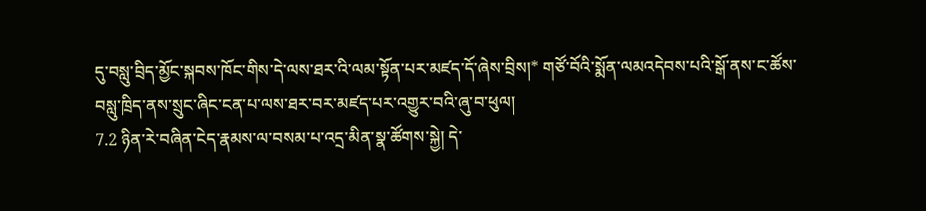དུ་བསླུ་བྲིད་མྱོང་སྐབས་ཁོང་གིས་དེ་ལས་ཐར་འི་ལམ་སྟོན་པར་མཛད་དོ་ཞེས་བྲིས།* གཙོ་བོའི་སྨོན་ལམའདེབས་པའི་སྒོ་ནས་ང་ཚོས་བསླུ་ཁྲིད་ནས་སྲུང་ཞིང་ངན་པ་ལས་ཐར་བར་མཛད་པར་འགྱུར་བའི་ཞུ་བ་ཕུལ།
7.2 ཉིན་རེ་བཞིན་ངེད་རྣམས་ལ་བསམ་པ་འདྲ་མིན་སྣ་ཚོགས་སྐྱེ། དེ་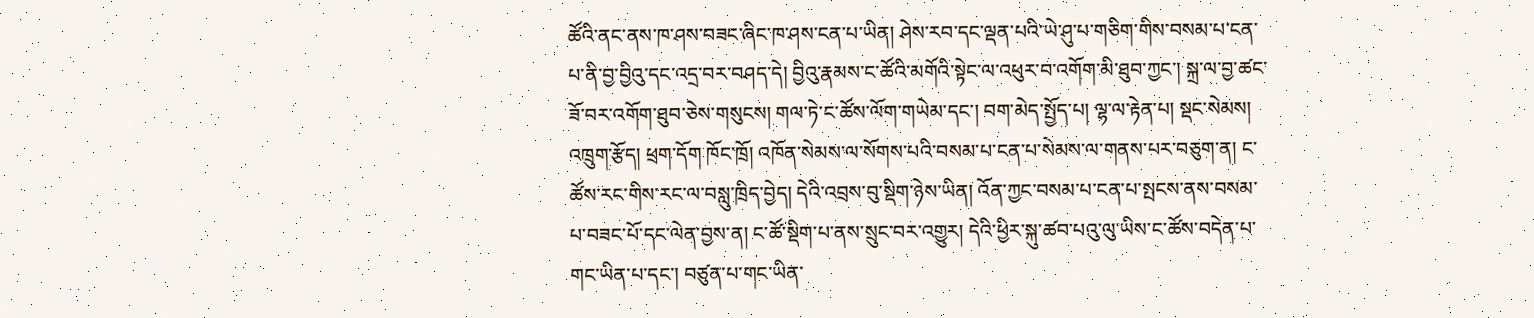ཚོའི་ནང་ནས་ཁ་ཤས་བཟང་ཞིང་ཁ་ཤས་ངན་པ་ཡིན། ཤེས་རབ་དང་ལྡན་པའི་ཡེ་ཤུ་པ་གཅིག་གིས་བསམ་པ་ངན་པ་ནི་བྱ་བྱིའུ་དང་འདྲ་བར་བཤད་དེ། བྱིའུ་རྣམས་ང་ཚོའི་མགོའི་སྟེང་ལ་འཕུར་བ་འགོག་མི་ཐུབ་ཀྱང་། སྐྲ་ལ་བྱ་ཚང་ཟོ་བར་འགོག་ཐུབ་ཅེས་གསུངས། གལ་ཏེ་ང་ཚོས་ལོག་གཡེམ་དང་། བག་མེད་སྤྱོད་པ། ལྷ་ལ་རྟེན་པ། སྡང་སེམས། འཁྲུག་རྩོད། ཕྲག་དོག ཁོང་ཁྲོ། འཁོན་སེམས་ལ་སོགས་པའི་བསམ་པ་ངན་པ་སེམས་ལ་གནས་པར་བཅུག་ན། ང་ཚོས་རང་གིས་རང་ལ་བསླུ་ཁྲིད་བྱེད། དེའི་འབྲས་བུ་སྡིག་ཉེས་ཡིན། འོན་ཀྱང་བསམ་པ་ངན་པ་སྤངས་ནས་བསམ་པ་བཟང་པོ་དང་ལེན་བྱས་ན། ང་ཚོ་སྡིག་པ་ནས་སྲུང་བར་འགྱུར། དེའི་ཕྱིར་སྐུ་ཚབ་པའུ་ལུ་ཡིས་ང་ཚོས་བདེན་པ་གང་ཡིན་པ་དང་། བཙུན་པ་གང་ཡིན་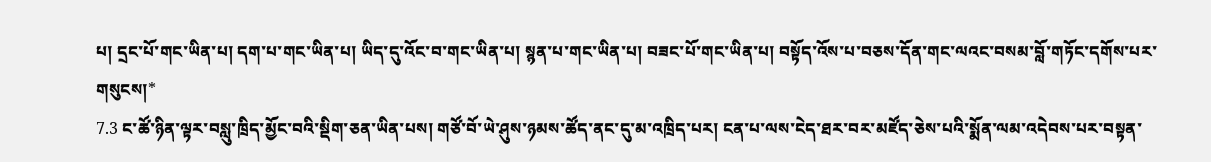པ། དྲང་པོ་གང་ཡིན་པ། དག་པ་གང་ཡིན་པ། ཡིད་དུ་འོང་བ་གང་ཡིན་པ། སྙན་པ་གང་ཡིན་པ། བཟང་པོ་གང་ཡིན་པ། བསྟོད་འོས་པ་བཅས་དོན་གང་ལའང་བསམ་བློ་གཏོང་དགོས་པར་གསུངས།*
7.3 ང་ཚོ་ཉིན་ལྟར་བསླུ་ཁྲིད་མྱོང་བའི་སྡིག་ཅན་ཡིན་པས། གཙོ་བོ་ཡེ་ཤུས་ཉམས་ཚོད་ནང་དུ་མ་འཁྲིད་པར། ངན་པ་ལས་ངེད་ཐར་བར་མཛོད་ཅེས་པའི་སྨོན་ལམ་འདེབས་པར་བསྟན་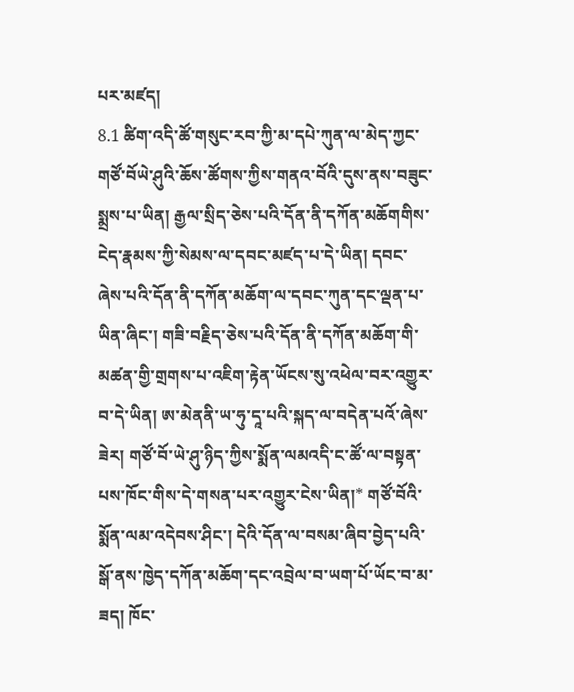པར་མཛད།
8.1 ཚིག་འདི་ཚོ་གསུང་རབ་ཀྱི་མ་དཔེ་ཀུན་ལ་མེད་ཀྱང་གཙོ་བོཡེ་ཤུའི་ཆོས་ཚོགས་ཀྱིས་གནའ་བོའི་དུས་ནས་བཟུང་སྨྲས་པ་ཡིན། རྒྱལ་སྲིད་ཅེས་པའི་དོན་ནི་དཀོན་མཆོགགིས་ངེད་རྣམས་ཀྱི་སེམས་ལ་དབང་མཛད་པ་དེ་ཡིན། དབང་ཞེས་པའི་དོན་ནི་དཀོན་མཆོག་ལ་དབང་ཀུན་དང་ལྡན་པ་ཡིན་ཞིང་། གཟི་བརྗིད་ཅེས་པའི་དོན་ནི་དཀོན་མཆོག་གི་མཚན་གྱི་གྲགས་པ་འཇིག་རྟེན་ཡོངས་སུ་འཕེལ་བར་འགྱུར་བ་དེ་ཡིན། ཨ་མེནནི་ཡ་ཧུ་དཱ་པའི་སྐད་ལ་བདེན་པའོ་ཞེས་ཟེར། གཙོ་བོ་ཡེ་ཤུ་ཉིད་ཀྱིས་སྨོན་ལམའདི་ང་ཚོ་ལ་བསྟན་པས་ཁོང་གིས་དེ་གསན་པར་འགྱུར་ངེས་ཡིན།* གཙོ་བོའི་སྨོན་ལམ་འདེབས་ཤིང་། དེའི་དོན་ལ་བསམ་ཞིབ་བྱེད་པའི་སྒོ་ནས་ཁྱེད་དཀོན་མཆོག་དང་འབྲེལ་བ་ཡག་པོ་ཡོང་བ་མ་ཟད། ཁོང་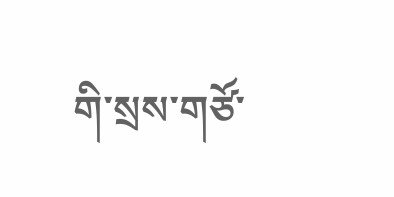གི་སྲས་གཙོ་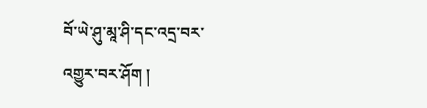བོ་ཡེ་ཤུ་མཱ་ཤི་དང་འདྲ་བར་འགྱུར་བར་ཤོག །